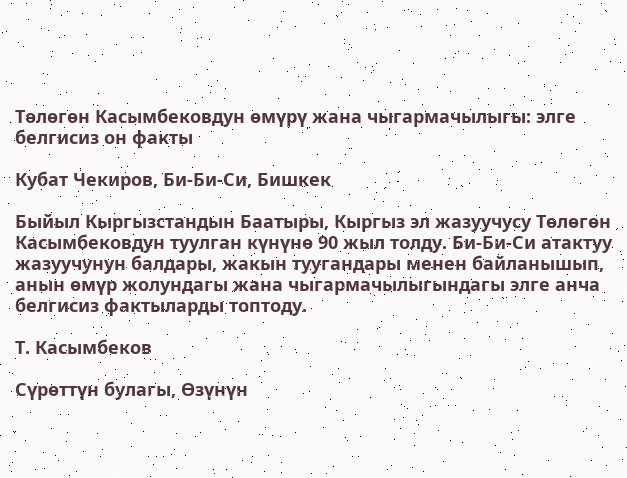Төлөгөн Касымбековдун өмүрү жана чыгармачылыгы: элге белгисиз он факты

Кубат Чекиров, Би-Би-Си, Бишкек

Быйыл Кыргызстандын Баатыры, Кыргыз эл жазуучусу Төлөгөн Касымбековдун туулган күнүнө 90 жыл толду. Би-Би-Си атактуу жазуучунун балдары, жакын туугандары менен байланышып, анын өмүр жолундагы жана чыгармачылыгындагы элге анча белгисиз фактыларды топтоду.

Т. Касымбеков

Сүрөттүн булагы, Өзүнүн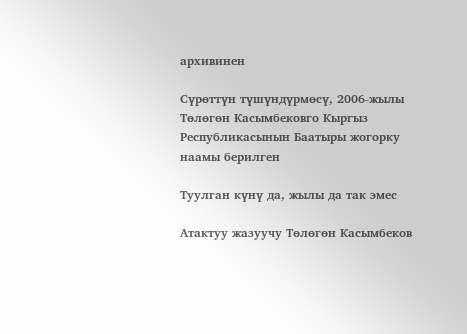архивинен

Сүрөттүн түшүндүрмөсү, 2006-жылы Төлөгөн Касымбековго Кыргыз Республикасынын Баатыры жогорку наамы берилген

Туулган күнү да, жылы да так эмес

Атактуу жазуучу Төлөгөн Касымбеков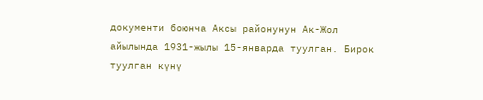документи боюнча Аксы районунун Ак-Жол айылында 1931-жылы 15-январда туулган. Бирок туулган күнү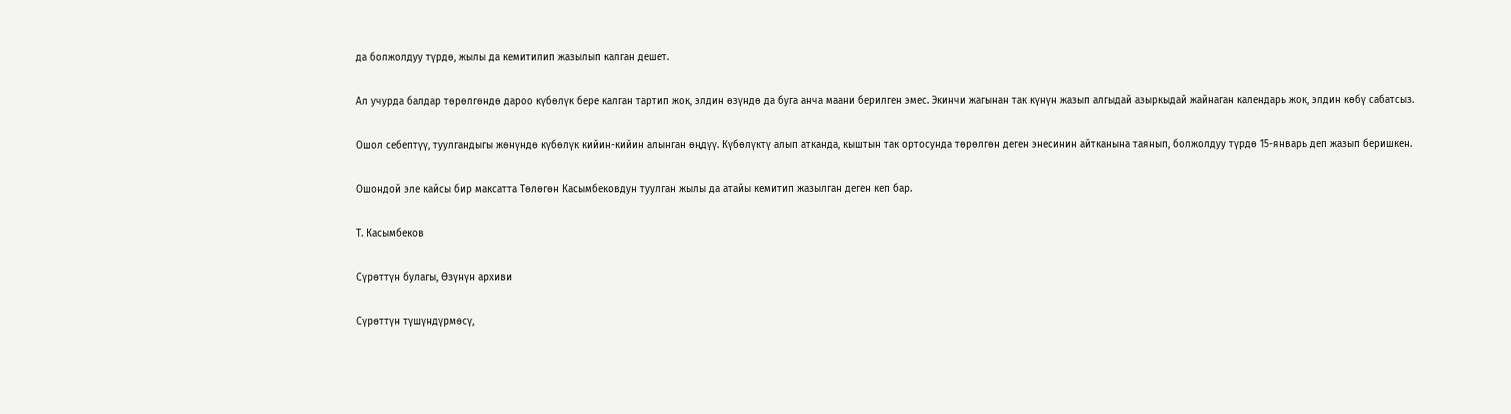да болжолдуу түрдө, жылы да кемитилип жазылып калган дешет.

Ал учурда балдар төрөлгөндө дароо күбөлүк бере калган тартип жок, элдин өзүндө да буга анча маани берилген эмес. Экинчи жагынан так күнүн жазып алгыдай азыркыдай жайнаган календарь жок, элдин көбү сабатсыз.

Ошол себептүү, туулгандыгы жөнүндө күбөлүк кийин-кийин алынган өңдүү. Күбөлүктү алып атканда, кыштын так ортосунда төрөлгөн деген энесинин айтканына таянып, болжолдуу түрдө 15-январь деп жазып беришкен.

Ошондой эле кайсы бир максатта Төлөгөн Касымбековдун туулган жылы да атайы кемитип жазылган деген кеп бар.

Т. Касымбеков

Сүрөттүн булагы, Өзүнүн архиви

Сүрөттүн түшүндүрмөсү,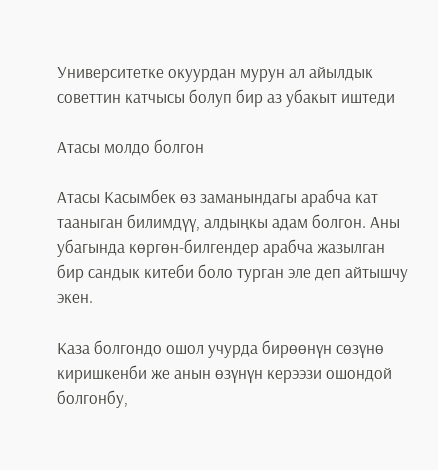Университетке окуурдан мурун ал айылдык советтин катчысы болуп бир аз убакыт иштеди

Атасы молдо болгон

Атасы Касымбек өз заманындагы арабча кат тааныган билимдүү, алдыңкы адам болгон. Аны убагында көргөн-билгендер арабча жазылган бир сандык китеби боло турган эле деп айтышчу экен.

Каза болгондо ошол учурда бирөөнүн сөзүнө киришкенби же анын өзүнүн керээзи ошондой болгонбу,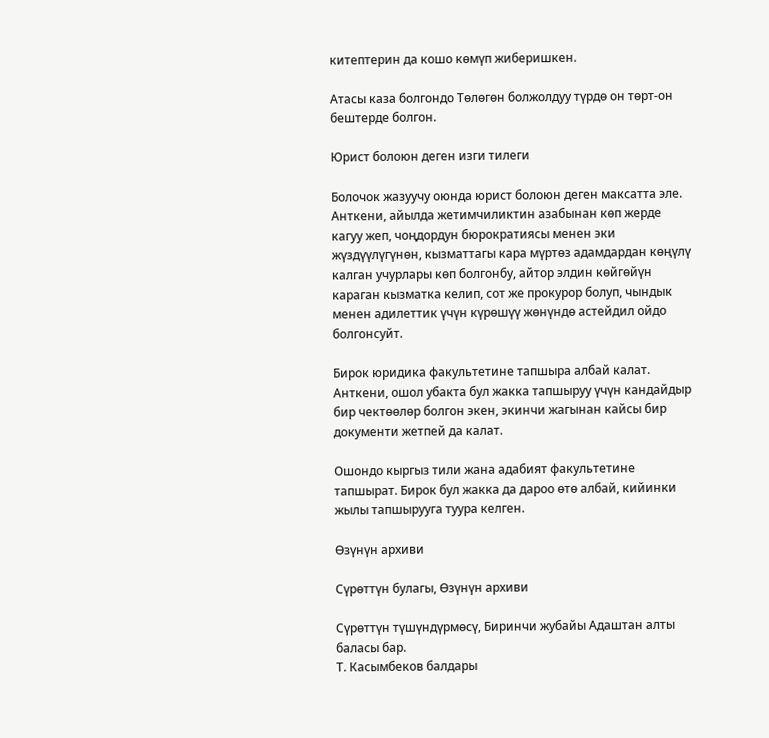китептерин да кошо көмүп жиберишкен.

Атасы каза болгондо Төлөгөн болжолдуу түрдө он төрт-он бештерде болгон.

Юрист болоюн деген изги тилеги

Болочок жазуучу оюнда юрист болоюн деген максатта эле. Анткени, айылда жетимчиликтин азабынан көп жерде кагуу жеп, чоңдордун бюрократиясы менен эки жүздүүлүгүнөн, кызматтагы кара мүртөз адамдардан көңүлү калган учурлары көп болгонбу, айтор элдин көйгөйүн караган кызматка келип, сот же прокурор болуп, чындык менен адилеттик үчүн күрөшүү жөнүндө астейдил ойдо болгонсуйт.

Бирок юридика факультетине тапшыра албай калат. Анткени, ошол убакта бул жакка тапшыруу үчүн кандайдыр бир чектөөлөр болгон экен, экинчи жагынан кайсы бир документи жетпей да калат.

Ошондо кыргыз тили жана адабият факультетине тапшырат. Бирок бул жакка да дароо өтө албай, кийинки жылы тапшырууга туура келген.

Өзүнүн архиви

Сүрөттүн булагы, Өзүнүн архиви

Сүрөттүн түшүндүрмөсү, Биринчи жубайы Адаштан алты баласы бар.
Т. Касымбеков балдары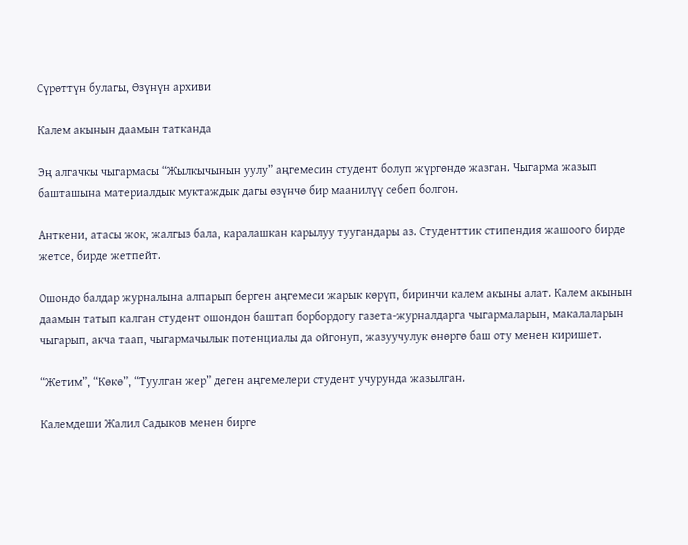Сүрөттүн булагы, Өзүнүн архиви

Калем акынын даамын татканда

Эң алгачкы чыгармасы “Жылкычынын уулу” аңгемесин студент болуп жүргөндө жазган. Чыгарма жазып башташына материалдык муктаждык дагы өзүнчө бир маанилүү себеп болгон.

Анткени, атасы жок, жалгыз бала, каралашкан карылуу туугандары аз. Студенттик стипендия жашоого бирде жетсе, бирде жетпейт.

Ошондо балдар журналына алпарып берген аңгемеси жарык көрүп, биринчи калем акыны алат. Калем акынын даамын татып калган студент ошондон баштап борбордогу газета-журналдарга чыгармаларын, макалаларын чыгарып, акча таап, чыгармачылык потенциалы да ойгонуп, жазуучулук өнөргө баш оту менен киришет.

“Жетим”, “Көкө”, “Туулган жер” деген аңгемелери студент учурунда жазылган.

Калемдеши Жалил Садыков менен бирге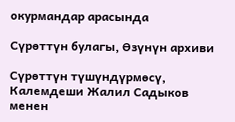окурмандар арасында

Сүрөттүн булагы, Өзүнүн архиви

Сүрөттүн түшүндүрмөсү, Калемдеши Жалил Садыков менен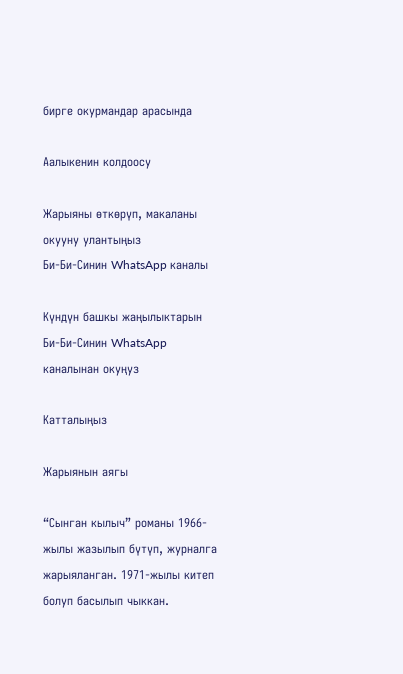бирге окурмандар арасында

Аалыкенин колдоосу

Жарыяны өткөрүп, макаланы окууну улантыңыз
Би-Би-Синин WhatsApp каналы

Күндүн башкы жаңылыктарын Би-Би-Синин WhatsApp каналынан окуңуз

Катталыңыз

Жарыянын аягы

“Сынган кылыч” романы 1966-жылы жазылып бүтүп, журналга жарыяланган. 1971-жылы китеп болуп басылып чыккан.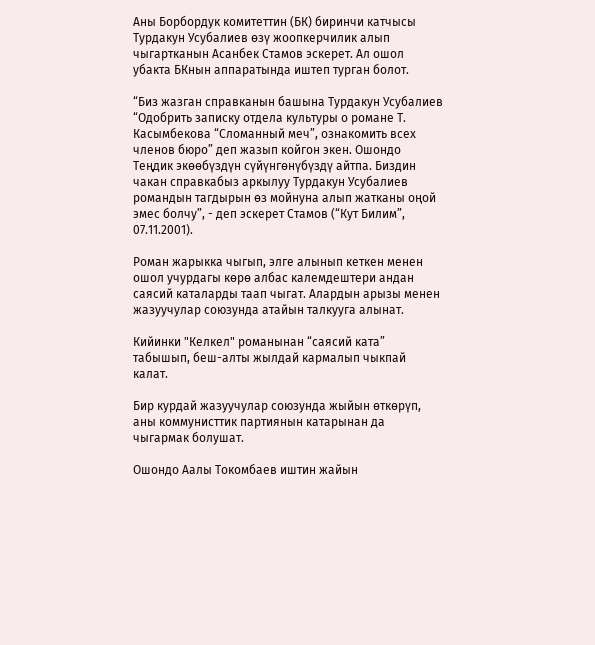Аны Борбордук комитеттин (БК) биринчи катчысы Турдакун Усубалиев өзү жоопкерчилик алып чыгартканын Асанбек Стамов эскерет. Ал ошол убакта БКнын аппаратында иштеп турган болот.

“Биз жазган справканын башына Турдакун Усубалиев “Одобрить записку отдела культуры о романе Т. Касымбекова “Сломанный меч”, ознакомить всех членов бюро” деп жазып койгон экен. Ошондо Теңдик экөөбүздүн сүйүнгөнүбүздү айтпа. Биздин чакан справкабыз аркылуу Турдакун Усубалиев романдын тагдырын өз мойнуна алып жатканы оңой эмес болчу”, - деп эскерет Стамов (“Кут Билим”, 07.11.2001).

Роман жарыкка чыгып, элге алынып кеткен менен ошол учурдагы көрө албас калемдештери андан саясий каталарды таап чыгат. Алардын арызы менен жазуучулар союзунда атайын талкууга алынат.

Кийинки "Келкел" романынан “саясий ката” табышып, беш-алты жылдай кармалып чыкпай калат.

Бир курдай жазуучулар союзунда жыйын өткөрүп, аны коммунисттик партиянын катарынан да чыгармак болушат.

Ошондо Аалы Токомбаев иштин жайын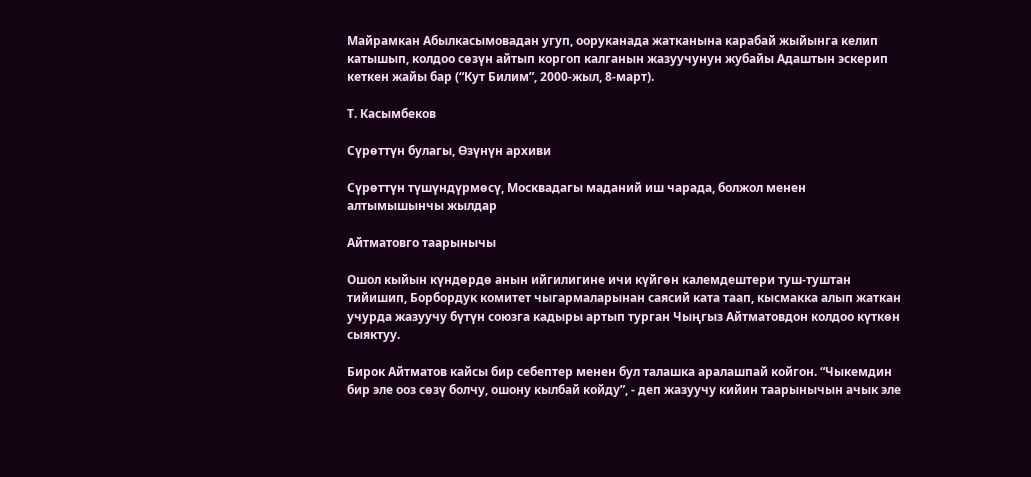Майрамкан Абылкасымовадан угуп, ооруканада жатканына карабай жыйынга келип катышып, колдоо сөзүн айтып коргоп калганын жазуучунун жубайы Адаштын эскерип кеткен жайы бар (“Кут Билим”, 2000-жыл, 8-март).

Т. Касымбеков

Сүрөттүн булагы, Өзүнүн архиви

Сүрөттүн түшүндүрмөсү, Москвадагы маданий иш чарада, болжол менен алтымышынчы жылдар

Айтматовго таарынычы

Ошол кыйын күндөрдө анын ийгилигине ичи күйгөн калемдештери туш-туштан тийишип, Борбордук комитет чыгармаларынан саясий ката таап, кысмакка алып жаткан учурда жазуучу бүтүн союзга кадыры артып турган Чыңгыз Айтматовдон колдоо күткөн сыяктуу.

Бирок Айтматов кайсы бир себептер менен бул талашка аралашпай койгон. “Чыкемдин бир эле ооз сөзү болчу, ошону кылбай койду”, - деп жазуучу кийин таарынычын ачык эле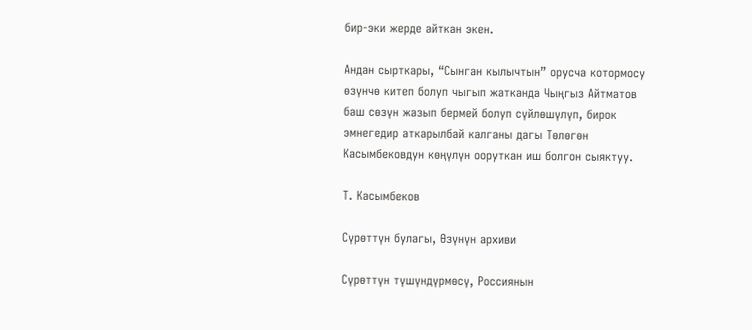бир-эки жерде айткан экен.

Андан сырткары, “Сынган кылычтын” орусча котормосу өзүнчө китеп болуп чыгып жатканда Чыңгыз Айтматов баш сөзүн жазып бермей болуп сүйлөшүлүп, бирок эмнегедир аткарылбай калганы дагы Төлөгөн Касымбековдун көңүлүн ооруткан иш болгон сыяктуу.

Т. Касымбеков

Сүрөттүн булагы, Өзүнүн архиви

Сүрөттүн түшүндүрмөсү, Россиянын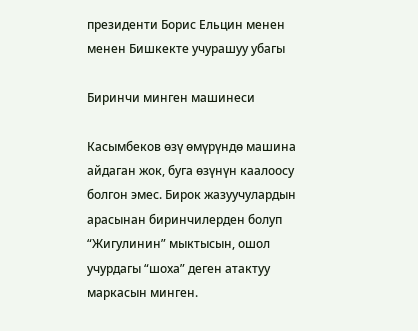президенти Борис Ельцин менен менен Бишкекте учурашуу убагы

Биринчи минген машинеси

Касымбеков өзү өмүрүндө машина айдаган жок, буга өзүнүн каалоосу болгон эмес. Бирок жазуучулардын арасынан биринчилерден болуп “Жигулинин” мыктысын, ошол учурдагы “шоха” деген атактуу маркасын минген.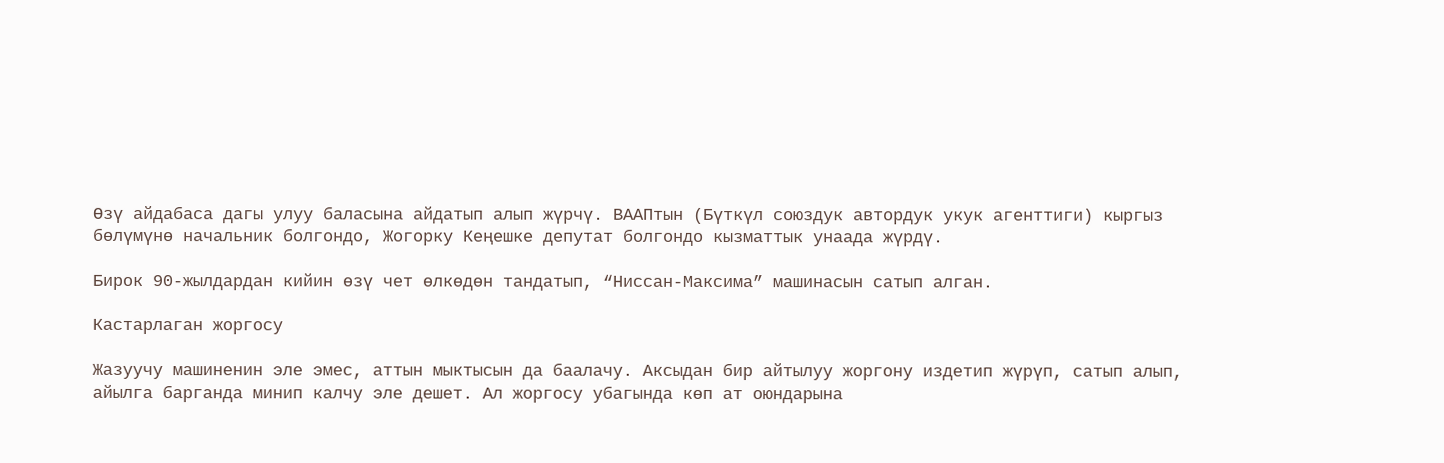Өзү айдабаса дагы улуу баласына айдатып алып жүрчү. ВААПтын (Бүткүл союздук автордук укук агенттиги) кыргыз бөлүмүнө начальник болгондо, Жогорку Кеңешке депутат болгондо кызматтык унаада жүрдү.

Бирок 90-жылдардан кийин өзү чет өлкөдөн тандатып, “Ниссан-Максима” машинасын сатып алган.

Кастарлаган жоргосу

Жазуучу машиненин эле эмес, аттын мыктысын да баалачу. Аксыдан бир айтылуу жоргону издетип жүрүп, сатып алып, айылга барганда минип калчу эле дешет. Ал жоргосу убагында көп ат оюндарына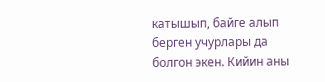катышып, байге алып берген учурлары да болгон экен. Кийин аны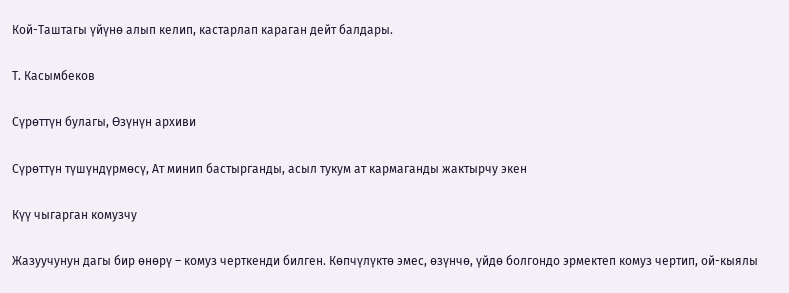Кой-Таштагы үйүнө алып келип, кастарлап караган дейт балдары.

Т. Касымбеков

Сүрөттүн булагы, Өзүнүн архиви

Сүрөттүн түшүндүрмөсү, Ат минип бастырганды, асыл тукум ат кармаганды жактырчу экен

Күү чыгарган комузчу

Жазуучунун дагы бир өнөрү – комуз черткенди билген. Көпчүлүктө эмес, өзүнчө, үйдө болгондо эрмектеп комуз чертип, ой-кыялы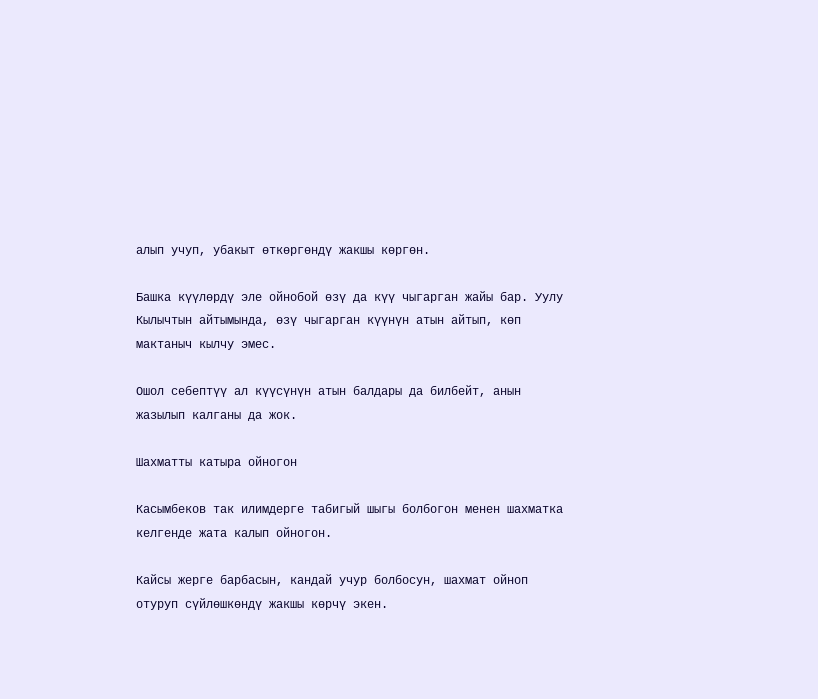алып учуп, убакыт өткөргөндү жакшы көргөн.

Башка күүлөрдү эле ойнобой өзү да күү чыгарган жайы бар. Уулу Кылычтын айтымында, өзү чыгарган күүнүн атын айтып, көп мактаныч кылчу эмес.

Ошол себептүү ал күүсүнүн атын балдары да билбейт, анын жазылып калганы да жок.

Шахматты катыра ойногон

Касымбеков так илимдерге табигый шыгы болбогон менен шахматка келгенде жата калып ойногон.

Кайсы жерге барбасын, кандай учур болбосун, шахмат ойноп отуруп сүйлөшкөндү жакшы көрчү экен.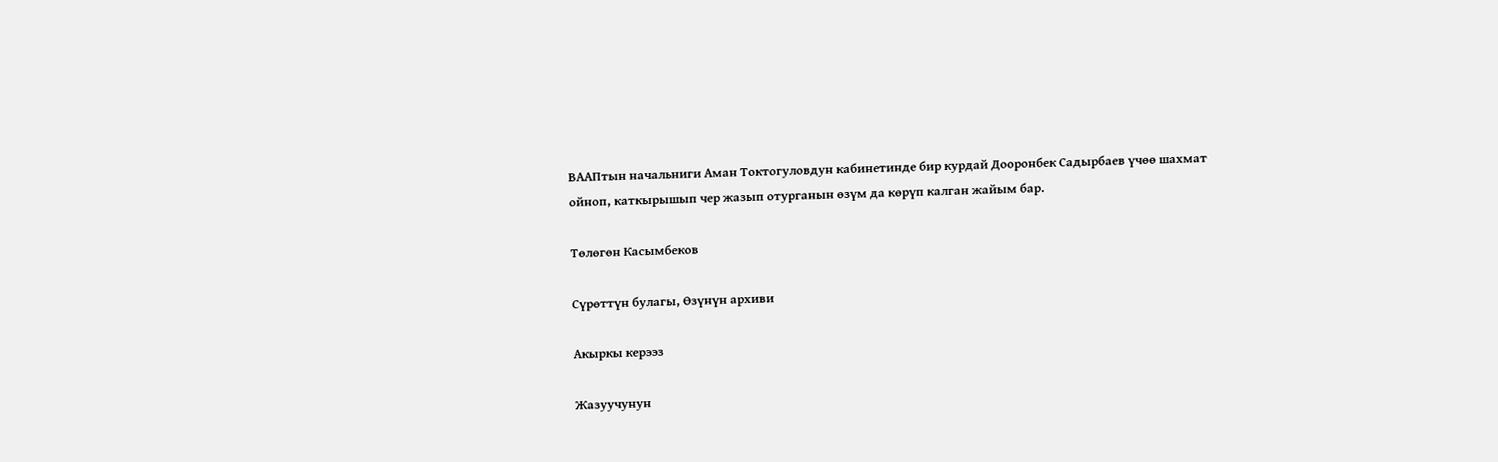ВААПтын начальниги Аман Токтогуловдун кабинетинде бир курдай Дооронбек Садырбаев үчөө шахмат ойноп, каткырышып чер жазып отурганын өзүм да көрүп калган жайым бар.

Төлөгөн Касымбеков

Сүрөттүн булагы, Өзүнүн архиви

Акыркы керээз

Жазуучунун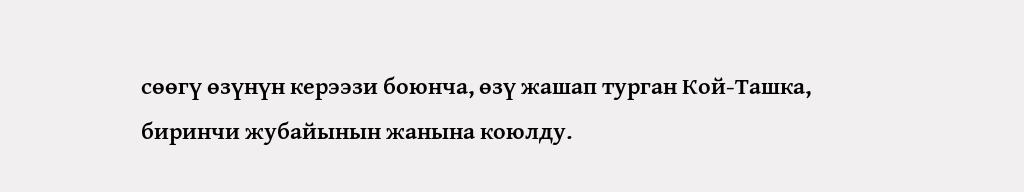сөөгү өзүнүн керээзи боюнча, өзү жашап турган Кой-Ташка, биринчи жубайынын жанына коюлду.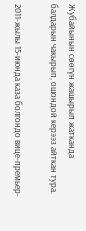Жубайынын сөөгүн жашырып жатканда балдарын чакырып, ошондой керээз айткан тура.

2011-жылы 15-июнда каза болгондо вице-премьер-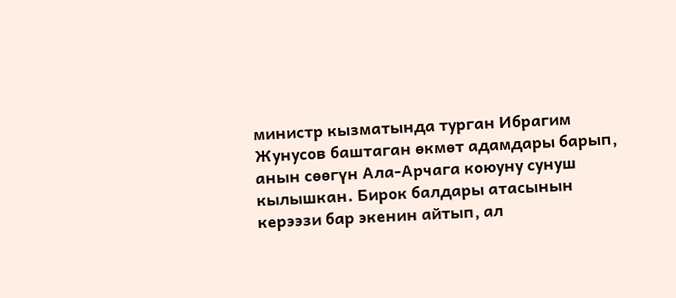министр кызматында турган Ибрагим Жунусов баштаган өкмөт адамдары барып, анын сөөгүн Ала-Арчага коюуну сунуш кылышкан. Бирок балдары атасынын керээзи бар экенин айтып, ал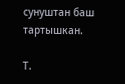сунуштан баш тартышкан.

Т.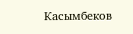Касымбеков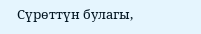Сүрөттүн булагы,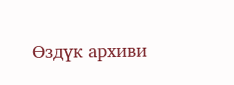Өздүк архиви